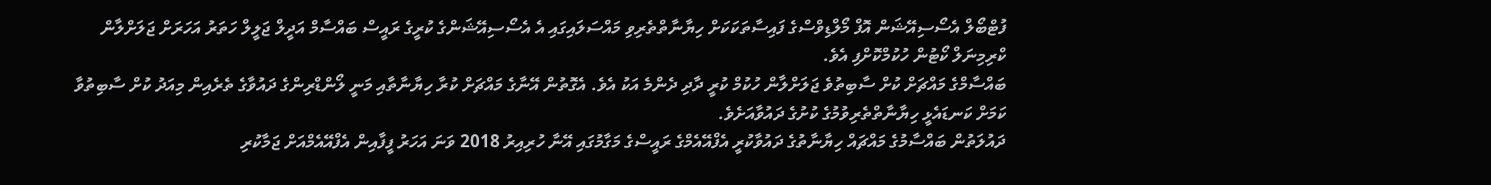ފުޓްބޯލް އެސޯސިއޭޝަން އޮފް މޯލްޑިވްސްގެ ފައިސާތަކަކަށް ހިޔާނާތްތެރިވި މައްސަލައިގައި އެ އެސޯސިއޭޝަންގެ ކުރީގެ ރައީސް ބައްސާމް އަދީލް ޖަލީލް ހަތަރު އަހަރަށް ޖަލަށްލާން ކްރިމިނަލް ކޯޓުން ހުކުމްކޮށްފި އެވެ.
ބައްސާމްގެ މައްޗަށް ކުށް ސާބިތުވެ ޖަލަށްލާން ހުކުމް ކުރީ ދާދި ދެންމެ އަކު އެވެ. އެގޮތުން އޭނާގެ މައްޗަށް ކުރާ ހިޔާނާތާއި މަނީ ލޯންޑްރިންގެ ދައުވާގެ ތެރެއިން މިއަދު ކުށް ސާބިތުވާ ކަމަށް ކަނޑައެޅީ ހިޔާނާތްތެރިވުމުގެ ކުށުގެ ދައުވާއަށެވެ.
ދައުލަތުން ބައްސާމުގެ މައްޗައް ހިޔާނާތުގެ ދައުވާކުރީ އެފްއޭއެމްގެ ރައީސްގެ މަގާމުގައި އޭނާ ހުރިއިރު 2018 ވަނަ އަހަރު ފީފާއިން އެފްއޭއެމްއަށް ޖަމާކުރި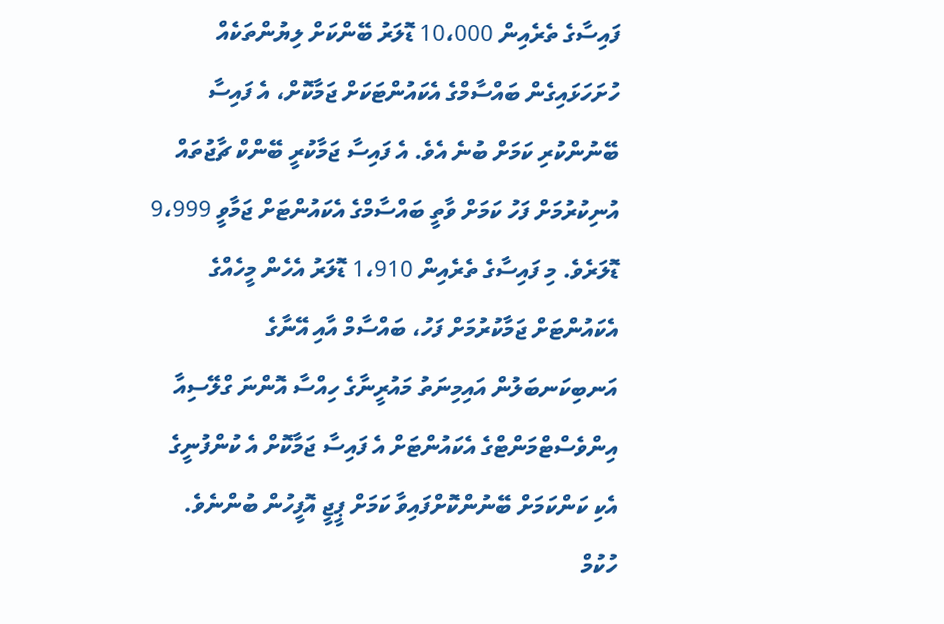ފައިސާގެ ތެރެއިން 10،000 ޑޮލަރު ބޭންކަށް ލިޔުންތަކެއް ހުށަހަޅައިގެން ބައްސާމްގެ އެކައުންޓަކަށް ޖަމާކޮށް، އެ ފައިސާ ބޭނުންކުރި ކަމަށް ބުނެ އެވެ. އެ ފައިސާ ޖަމާކުރީ ބޭންކް ޗާޖުތައް އުނިކުރުމަށް ފަހު ކަމަށް ވާތީ ބައްސާމްގެ އެކައުންޓަށް ޖަމާވީ 9،999 ޑޮލަރެވެ. މި ފައިސާގެ ތެރެއިން 1،910 ޑޮލަރު އެހެން މީހެއްގެ އެކައުންޓަށް ޖަމާކުރުމަށް ފަހު، ބައްސާމް އާއި އޭނާގެ އަނބިކަނބަލުން އައިމިނަތު މައުރީނާގެ ހިއްސާ އޮންނަ ގްލޭސިއާ އިންވެސްޓްމަންޓްގެ އެކައުންޓަށް އެ ފައިސާ ޖަމާކޮށް އެ ކުންފުނީގެ އެކި ކަންކަމަށް ބޭނުންކޮށްފައިވާ ކަމަށް ޕީޖީ އޮފީހުން ބުންނެވެ.
ހުކުމް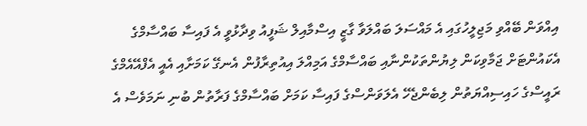އިއްވަން ބޭއްވި މަޖިލީހުގައި އެ މައްސަލަ ބައްލަވާ ގާޒީ އިސްމާއިލް ޝަފީއު ވިދާޅުވީ އެ ފައިސާ ބައްސާމްގެ އެކައުންޓަށް ޖަމާވިކަން ލިޔުންތަކުންނާއި ބައްސާމްގެ އަމިއްލަ އިއުތިރާފުން އެނގޭ ކަމަށާއި އެއީ އެފްއޭއެމްގެ ރައީސްގެ ހައިސިއްޔަތުން ލިބެންޖެހޭ އެލަވަންސްގެ ފައިސާ ކަމަށް ބައްސާމްގެ ފަރާތުން ބުނި ނަމަވެސް އެ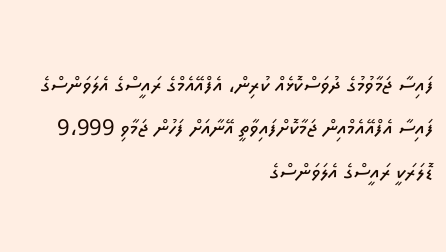ފައިސާ ޖަމާވުމުގެ ދުވަސްކޮޅެއް ކުރިން، އެފްއޭއެމްގެ ރައީސްގެ އެލަވަންސްގެ ފައިސާ އެފްއޭއެމްއިން ޖަމާކޮށްފައިވާތީ އޭނާއަށް ފަހުން ޖަމާވި 9،999 ޑޮލަރަކީ ރައީސްގެ އެލަވަންސްގެ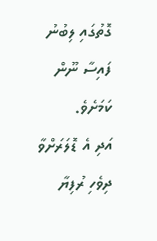ގޮތުގައި ލިބުނު ފައިސާ ނޫން ކަމަށެވެ.
އަދި އެ ޑޮލަރަށްވާ ދިވެހި ރުފިޔާ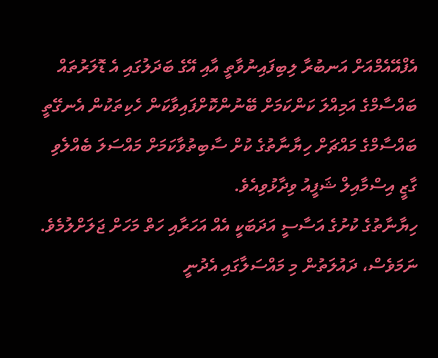އެފްއޭއެމްއަށް އަނބުރާ ލިބިފައިނުވާތީ އާއި އޭގެ ބަދަލުގައި އެ ޑޮލަރުތައް ބައްސާމްގެ އަމިއްލަ ކަންކަމަށް ބޭނުންކޮށްފައިވާކަން ހެކިތަކުން އެނގޭތީ ބައްސާމްގެ މައްޗަށް ހިޔާނާތުގެ ކުށް ސާބިތުވާކަމަށް މައްސަލަ ބެއްލެވި ގާޒީ އިސްމާއިލް ޝަފީއު ވިދާޅުވިއެވެ.
ހިޔާނާތުގެ ކުށުގެ އަސާސީ އަދަބަކީ އެއް އަހަރާއި ހަތް މަހަށް ޖަލަށްލުމެވެ. ނަމަވެސް، ދައުލަތުން މި މައްސަލާގައި އެދުނީ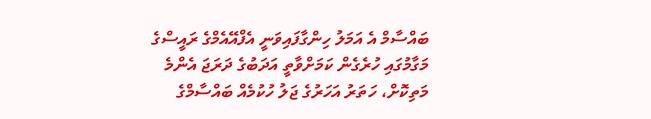ބައްސާމް އެ އަމަލު ހިންގާފައިވަނީ އެފްއޭއެމްގެ ރައީސްގެ މަގާމުގައި ހުރެގެން ކަމަށްވާތީ އަދަބުގެ ދަރަޖަ އެންމެ މަތިކޮށް، ހަތަރު އަހަރުގެ ޖަލު ހުކުމެއް ބައްސާމްގެ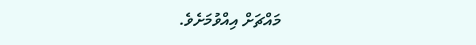މައްޗަށް އިއްވުމަށެވެ.